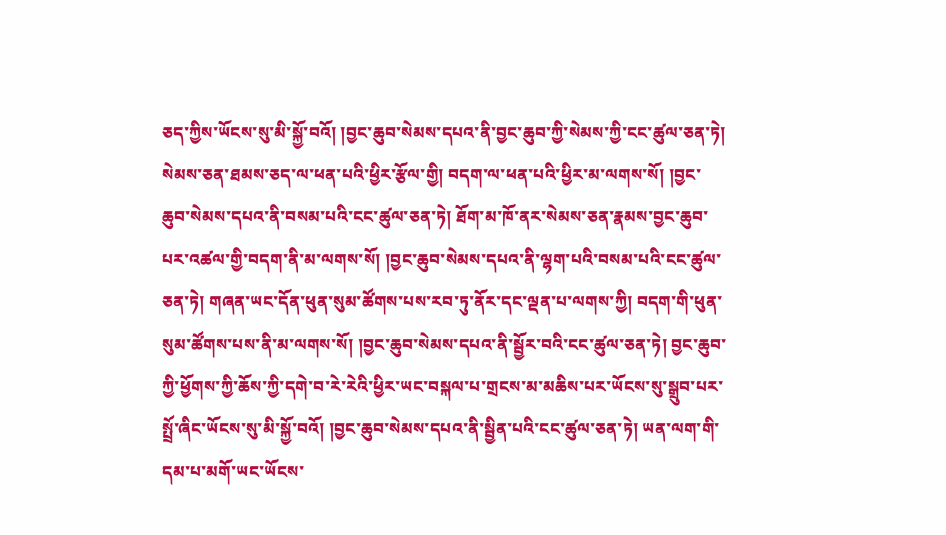ཅད་ཀྱིས་ཡོངས་སུ་མི་སྐྱོ་བའོ། །བྱང་ཆུབ་སེམས་དཔའ་ནི་བྱང་ཆུབ་ཀྱི་སེམས་ཀྱི་ངང་ཚུལ་ཅན་ཏེ། སེམས་ཅན་ཐམས་ཅད་ལ་ཕན་པའི་ཕྱིར་རྩོལ་གྱི། བདག་ལ་ཕན་པའི་ཕྱིར་མ་ལགས་སོ། །བྱང་ཆུབ་སེམས་དཔའ་ནི་བསམ་པའི་ངང་ཚུལ་ཅན་ཏེ། ཐོག་མ་ཁོ་ནར་སེམས་ཅན་རྣམས་བྱང་ཆུབ་པར་འཚལ་གྱི་བདག་ནི་མ་ལགས་སོ། །བྱང་ཆུབ་སེམས་དཔའ་ནི་ལྷག་པའི་བསམ་པའི་ངང་ཚུལ་ཅན་ཏེ། གཞན་ཡང་དོན་ཕུན་སུམ་ཚོགས་པས་རབ་ཏུ་ནོར་དང་ལྡན་པ་ལགས་ཀྱི། བདག་གི་ཕུན་སུམ་ཚོགས་པས་ནི་མ་ལགས་སོ། །བྱང་ཆུབ་སེམས་དཔའ་ནི་སྦྱོར་བའི་ངང་ཚུལ་ཅན་ཏེ། བྱང་ཆུབ་ཀྱི་ཕྱོགས་ཀྱི་ཆོས་ཀྱི་དགེ་བ་རེ་རེའི་ཕྱིར་ཡང་བསྐལ་པ་གྲངས་མ་མཆིས་པར་ཡོངས་སུ་སྒྲུབ་པར་སྤྲོ་ཞིང་ཡོངས་སུ་མི་སྐྱོ་བའོ། །བྱང་ཆུབ་སེམས་དཔའ་ནི་སྦྱིན་པའི་ངང་ཚུལ་ཅན་ཏེ། ཡན་ལག་གི་དམ་པ་མགོ་ཡང་ཡོངས་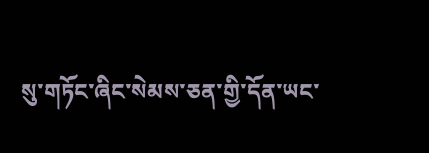སུ་གཏོང་ཞིང་སེམས་ཅན་གྱི་དོན་ཡང་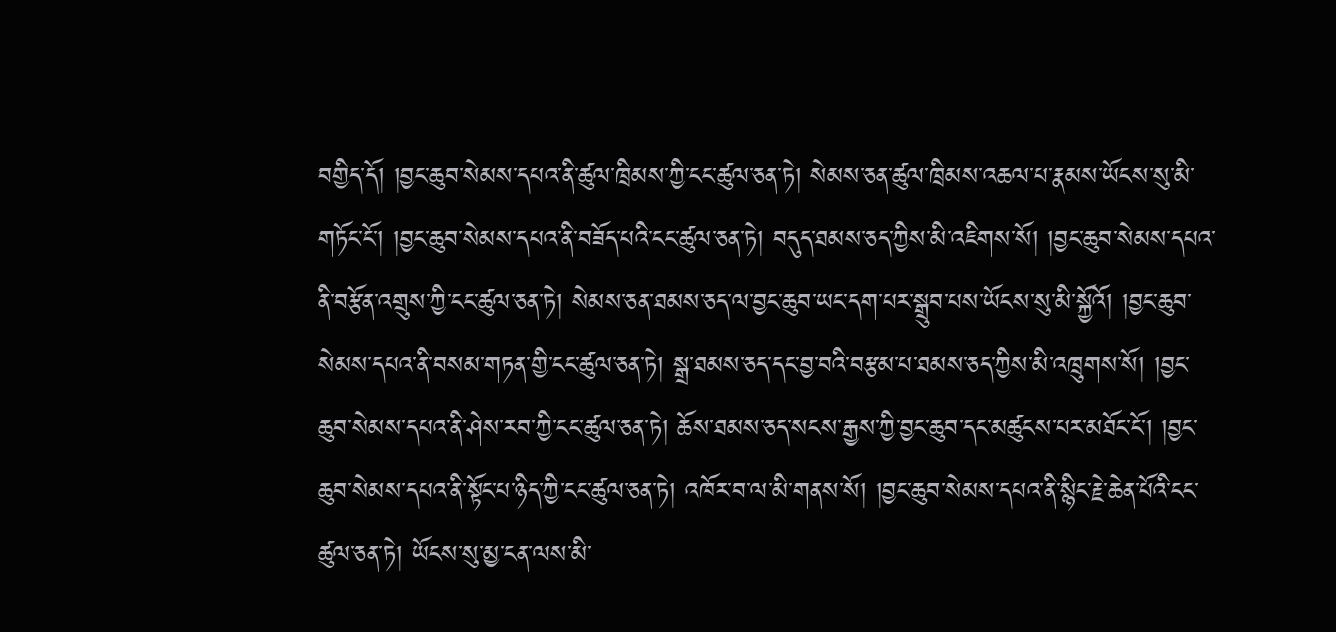བགྱིད་དོ། །བྱང་ཆུབ་སེམས་དཔའ་ནི་ཚུལ་ཁྲིམས་ཀྱི་ངང་ཚུལ་ཅན་ཏེ། སེམས་ཅན་ཚུལ་ཁྲིམས་འཆལ་པ་རྣམས་ཡོངས་སུ་མི་གཏོང་ངོ་། །བྱང་ཆུབ་སེམས་དཔའ་ནི་བཟོད་པའི་ངང་ཚུལ་ཅན་ཏེ། བདུད་ཐམས་ཅད་ཀྱིས་མི་འཇིགས་སོ། །བྱང་ཆུབ་སེམས་དཔའ་ནི་བརྩོན་འགྲུས་ཀྱི་ངང་ཚུལ་ཅན་ཏེ། སེམས་ཅན་ཐམས་ཅད་ལ་བྱང་ཆུབ་ཡང་དག་པར་སྒྲུབ་པས་ཡོངས་སུ་མི་སྐྱོའོ། །བྱང་ཆུབ་སེམས་དཔའ་ནི་བསམ་གཏན་གྱི་ངང་ཚུལ་ཅན་ཏེ། སྒྲ་ཐམས་ཅད་དང་བྱ་བའི་བརྩམ་པ་ཐམས་ཅད་ཀྱིས་མི་འཁྲུགས་སོ། །བྱང་ཆུབ་སེམས་དཔའ་ནི་ཤེས་རབ་ཀྱི་ངང་ཚུལ་ཅན་ཏེ། ཆོས་ཐམས་ཅད་སངས་རྒྱས་ཀྱི་བྱང་ཆུབ་དང་མཚུངས་པར་མཐོང་ངོ་། །བྱང་ཆུབ་སེམས་དཔའ་ནི་སྟོང་པ་ཉིད་ཀྱི་ངང་ཚུལ་ཅན་ཏེ། འཁོར་བ་ལ་མི་གནས་སོ། །བྱང་ཆུབ་སེམས་དཔའ་ནི་སྙིང་རྗེ་ཆེན་པོའི་ངང་ཚུལ་ཅན་ཏེ། ཡོངས་སུ་མྱ་ངན་ལས་མི་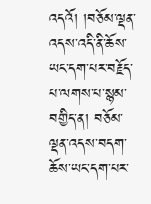འདའོ། །བཅོམ་ལྡན་འདས་འདི་ནི་ཆོས་ཡང་དག་པར་བརྗོད་པ་ལགས་པ་སྙམ་བགྱིད་ན། བཅོམ་ལྡན་འདས་བདག་ཆོས་ཡང་དག་པར་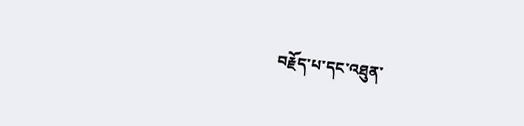བརྗོད་པ་དང་འཐུན་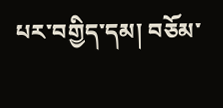པར་བགྱིད་དམ། བཅོམ་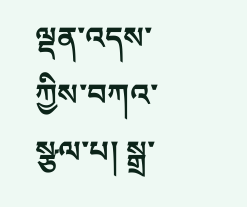ལྡན་འདས་ཀྱིས་བཀའ་སྩལ་པ། སྒྲ་